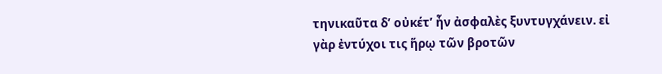τηνικαῦτα δʼ οὐκέτʼ ἦν ἀσφαλὲς ξυντυγχάνειν. εἰ γὰρ ἐντύχοι τις ἥρῳ τῶν βροτῶν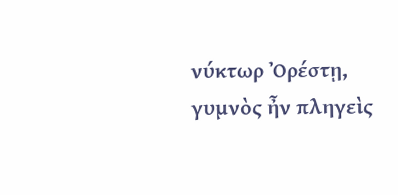νύκτωρ Ὀρέστῃ, γυμνὸς ἦν πληγεὶς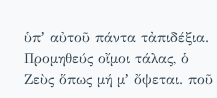ὑπʼ αὐτοῦ πάντα τἀπιδέξια. Προμηθεύς οἴμοι τάλας, ὁ Ζεὺς ὅπως μή μʼ ὄψεται. ποῦ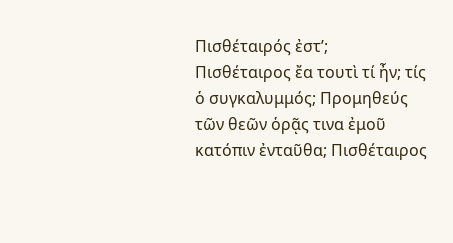Πισθέταιρός ἐστʼ; Πισθέταιρος ἔα τουτὶ τί ἦν; τίς ὁ συγκαλυμμός; Προμηθεύς τῶν θεῶν ὁρᾷς τινα ἐμοῦ κατόπιν ἐνταῦθα; Πισθέταιρος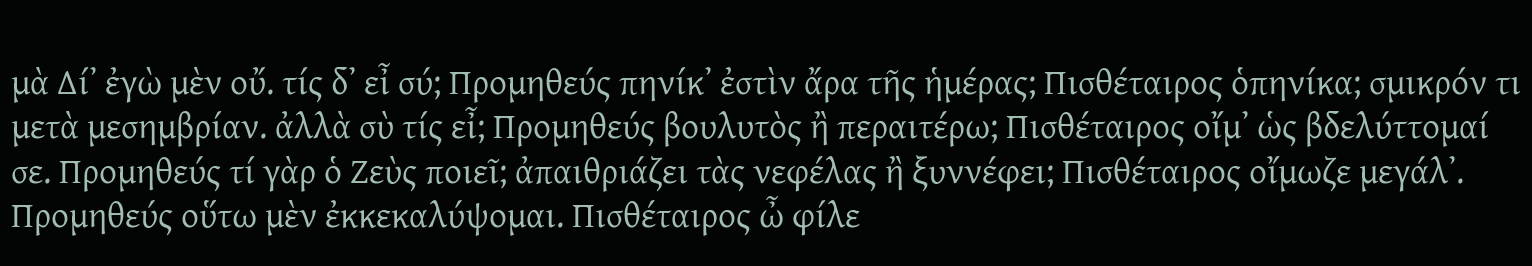μὰ Δίʼ ἐγὼ μὲν οὔ. τίς δʼ εἶ σύ; Προμηθεύς πηνίκʼ ἐστὶν ἄρα τῆς ἡμέρας; Πισθέταιρος ὁπηνίκα; σμικρόν τι μετὰ μεσημβρίαν. ἀλλὰ σὺ τίς εἶ; Προμηθεύς βουλυτὸς ἢ περαιτέρω; Πισθέταιρος οἴμʼ ὡς βδελύττομαί σε. Προμηθεύς τί γὰρ ὁ Ζεὺς ποιεῖ; ἀπαιθριάζει τὰς νεφέλας ἢ ξυννέφει; Πισθέταιρος οἴμωζε μεγάλʼ. Προμηθεύς οὕτω μὲν ἐκκεκαλύψομαι. Πισθέταιρος ὦ φίλε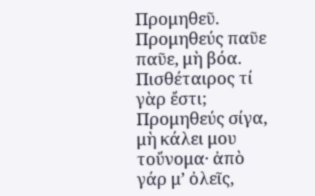Προμηθεῦ. Προμηθεύς παῦε παῦε, μὴ βόα. Πισθέταιρος τί γὰρ ἔστι; Προμηθεύς σίγα, μὴ κάλει μου τοὔνομα· ἀπὸ γάρ μʼ ὀλεῖς,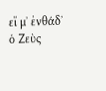εἴ μʼ ἐνθάδʼ ὁ Ζεὺς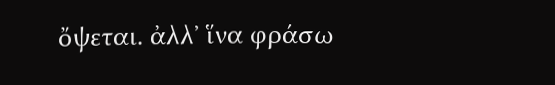ὄψεται. ἀλλʼ ἵνα φράσω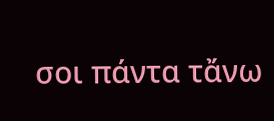σοι πάντα τἄνω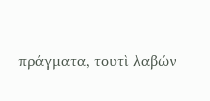πράγματα, τουτὶ λαβών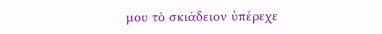μου τὸ σκιάδειον ὑπέρεχε